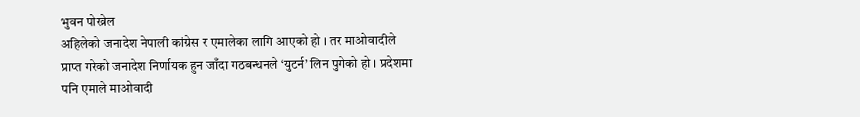भुवन पोख्रेल
अहिलेको जनादेश नेपाली कांग्रेस र एमालेका लागि आएको हो । तर माओवादीले प्राप्त गरेको जनादेश निर्णायक हुन जाँदा गठबन्धनले ‘युटर्न’ लिन पुगेको हो । प्रदेशमा पनि एमाले माओवादी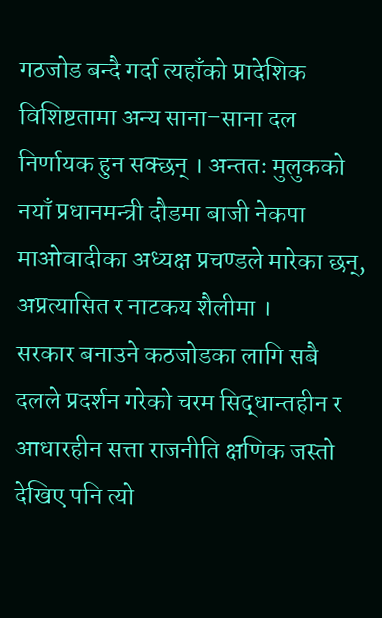गठजोड बन्दै गर्दा त्यहाँको प्रादेशिक विशिष्टतामा अन्य साना–साना दल निर्णायक हुन सक्छन् । अन्ततः मुलुकको नयाँ प्रधानमन्त्री दौडमा बाजी नेकपा माओवादीका अध्यक्ष प्रचण्डले मारेका छन्, अप्रत्यासित र नाटकय शैलीमा ।
सरकार बनाउने कठजोडका लागि सबै दलले प्रदर्शन गरेको चरम सिद्धान्तहीन र आधारहीन सत्ता राजनीति क्षणिक जस्तो देखिए पनि त्यो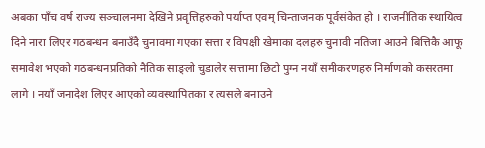अबका पाँच वर्ष राज्य सञ्चालनमा देखिने प्रवृत्तिहरुको पर्याप्त एवम् चिन्ताजनक पूर्वसंकेत हो । राजनीतिक स्थायित्व दिने नारा लिएर गठबन्धन बनाउँदै चुनावमा गएका सत्ता र विपक्षी खेमाका दलहरु चुनावी नतिजा आउने बित्तिकै आफू समावेश भएको गठबन्धनप्रतिको नैतिक साङ्लो चुडालेर सत्तामा छिटो पुग्न नयाँ समीकरणहरु निर्माणको कसरतमा लागे । नयाँ जनादेश लिएर आएको व्यवस्थापितका र त्यसले बनाउने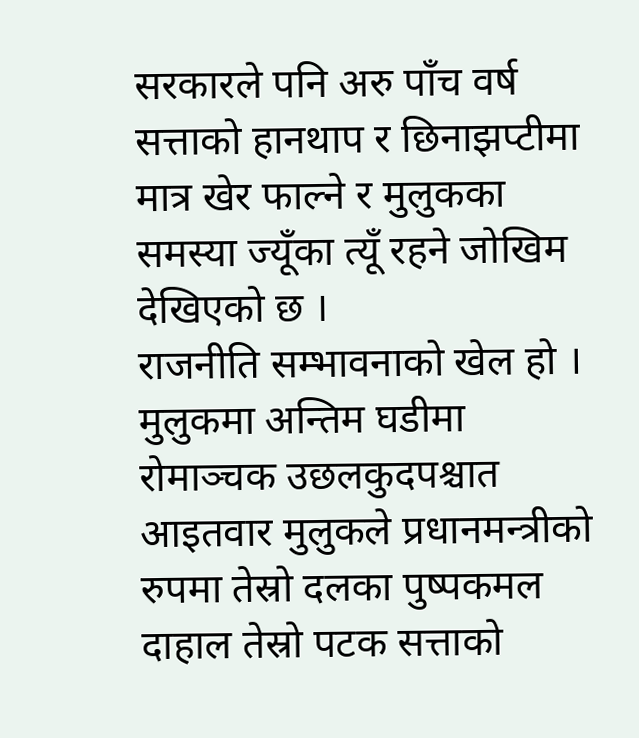सरकारले पनि अरु पाँच वर्ष सत्ताको हानथाप र छिनाझप्टीमा मात्र खेर फाल्ने र मुलुकका समस्या ज्यूँका त्यूँ रहने जोखिम देखिएको छ ।
राजनीति सम्भावनाको खेल हो । मुलुकमा अन्तिम घडीमा रोमाञ्चक उछलकुदपश्चात आइतवार मुलुकले प्रधानमन्त्रीको रुपमा तेस्रो दलका पुष्पकमल दाहाल तेस्रो पटक सत्ताको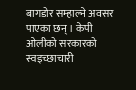बागडोर सम्हाल्ने अवसर पाएका छन् । केपी ओलीको सरकारको स्वइच्छाचारी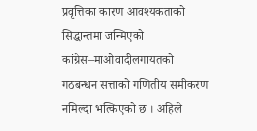प्रवृत्तिका कारण आवश्यकताको सिद्धान्तमा जन्मिएको कांग्रेस–माओवादीलगायतको गठबन्धन सत्ताको गणितीय समीकरण नमिल्दा भत्किएको छ । अहिले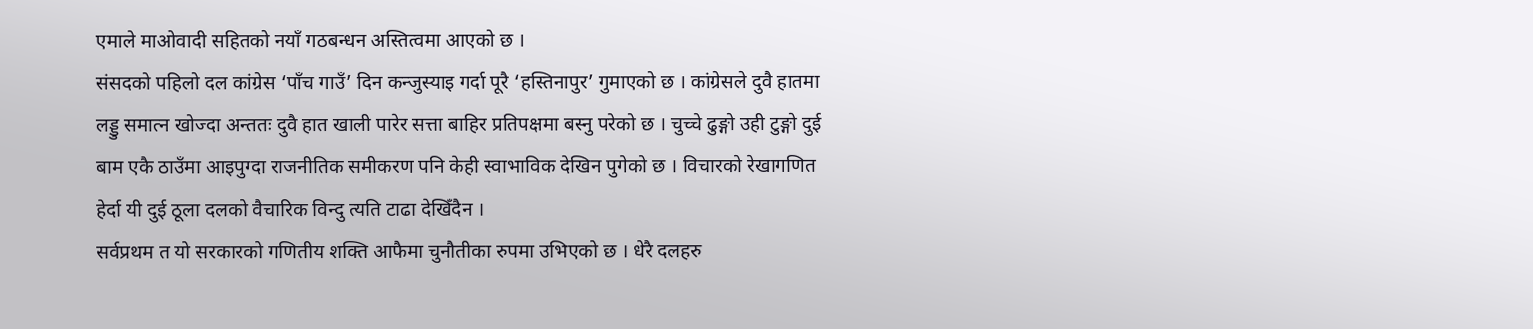एमाले माओवादी सहितको नयाँ गठबन्धन अस्तित्वमा आएको छ ।
संसदको पहिलो दल कांग्रेस ‘पाँच गाउँ’ दिन कन्जुस्याइ गर्दा पूरै ‘हस्तिनापुर’ गुमाएको छ । कांग्रेसले दुवै हातमा लड्डु समात्न खोज्दा अन्ततः दुवै हात खाली पारेर सत्ता बाहिर प्रतिपक्षमा बस्नु परेको छ । चुच्चे ढुङ्गो उही टुङ्गो दुई बाम एकै ठाउँमा आइपुग्दा राजनीतिक समीकरण पनि केही स्वाभाविक देखिन पुगेको छ । विचारको रेखागणित हेर्दा यी दुई ठूला दलको वैचारिक विन्दु त्यति टाढा देखिँदैन ।
सर्वप्रथम त यो सरकारको गणितीय शक्ति आफैमा चुनौतीका रुपमा उभिएको छ । धेरै दलहरु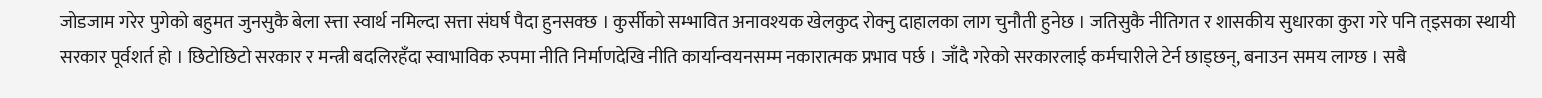जोडजाम गरेर पुगेको बहुमत जुनसुकै बेला स्त्ता स्वार्थ नमिल्दा सत्ता संघर्ष पैदा हुनसक्छ । कुर्सीको सम्भावित अनावश्यक खेलकुद रोक्नु दाहालका लाग चुनौती हुनेछ । जतिसुकै नीतिगत र शासकीय सुधारका कुरा गरे पनि त्इसका स्थायी सरकार पूर्वशर्त हो । छिटोछिटो सरकार र मन्त्री बदलिरहँदा स्वाभाविक रुपमा नीति निर्माणदेखि नीति कार्यान्वयनसम्म नकारात्मक प्रभाव पर्छ । जाँदै गरेको सरकारलाई कर्मचारीले टेर्न छाड्छन्, बनाउन समय लाग्छ । सबै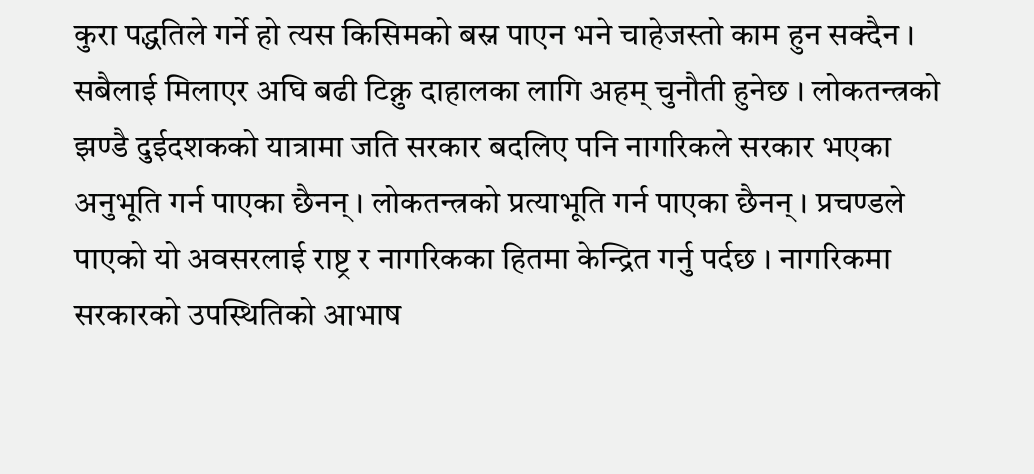कुरा पद्धतिले गर्ने हो त्यस किसिमको बस्न पाएन भने चाहेजस्तो काम हुन सक्दैन ।
सबैलाई मिलाएर अघि बढी टिक्नु दाहालका लागि अहम् चुनौती हुनेछ । लोकतन्त्रको झण्डै दुईदशकको यात्रामा जति सरकार बदलिए पनि नागरिकले सरकार भएका अनुभूति गर्न पाएका छैनन् । लोकतन्त्रको प्रत्याभूति गर्न पाएका छैनन् । प्रचण्डले पाएको यो अवसरलाई राष्ट्र र नागरिकका हितमा केन्द्रित गर्नु पर्दछ । नागरिकमा सरकारको उपस्थितिको आभाष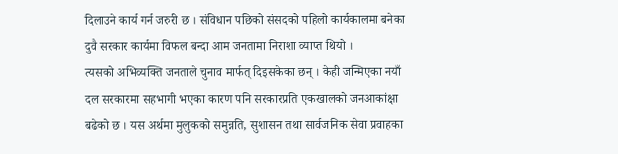दिलाउने कार्य गर्न जरुरी छ । संविधान पछिको संसदको पहिलो कार्यकालमा बनेका दुवै सरकार कार्यमा विफल बन्दा आम जनतामा निराशा व्याप्त थियो ।
त्यसको अभिव्यक्ति जनताले चुनाव मार्फत् दिइसकेका छन् । केही जन्मिएका नयाँ दल सरकारमा सहभागी भएका कारण पनि सरकारप्रति एकखालको जनआकांक्षा बढेको छ । यस अर्थमा मुलुकको समुन्नति, सुशासन तथा सार्वजनिक सेवा प्रवाहका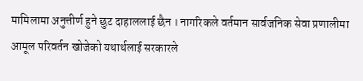मामिलामा अनुत्तीर्ण हुने छुट दाहाललाई छैन । नागरिकले वर्तमान सार्वजनिक सेवा प्रणालीमा आमूल परिवर्तन खोजेको यथार्थलाई सरकारले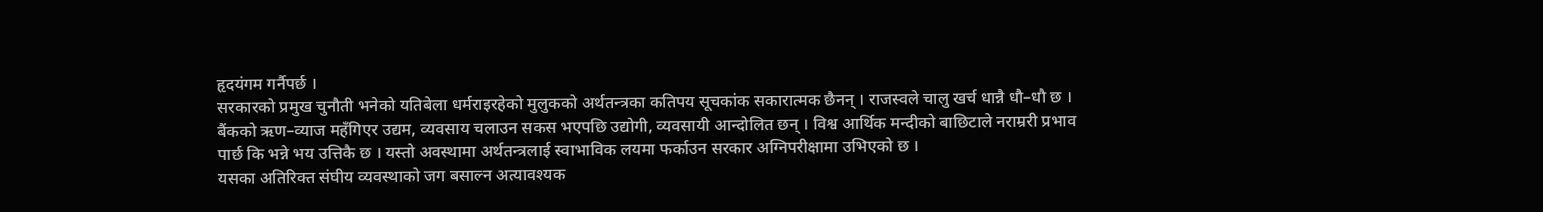हृदयंगम गर्नैपर्छ ।
सरकारको प्रमुख चुनौती भनेको यतिबेला धर्मराइरहेको मुलुकको अर्थतन्त्रका कतिपय सूचकांक सकारात्मक छैनन् । राजस्वले चालु खर्च धान्नै धौ–धौ छ । बैंकको ऋण–व्याज महँगिएर उद्यम, व्यवसाय चलाउन सकस भएपछि उद्योगी, व्यवसायी आन्दोलित छन् । विश्व आर्थिक मन्दीको बाछिटाले नराम्ररी प्रभाव पार्छ कि भन्ने भय उत्तिकै छ । यस्तो अवस्थामा अर्थतन्त्रलाई स्वाभाविक लयमा फर्काउन सरकार अग्निपरीक्षामा उभिएको छ ।
यसका अतिरिक्त संघीय व्यवस्थाको जग बसाल्न अत्यावश्यक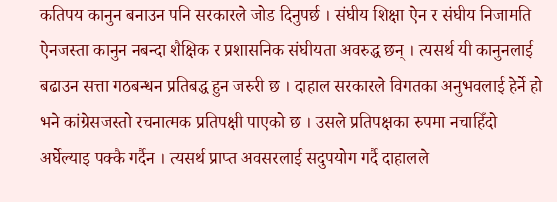कतिपय कानुन बनाउन पनि सरकारले जोड दिनुपर्छ । संघीय शिक्षा ऐन र संघीय निजामति ऐनजस्ता कानुन नबन्दा शैक्षिक र प्रशासनिक संघीयता अवरुद्ध छन् । त्यसर्थ यी कानुनलाई बढाउन सत्ता गठबन्धन प्रतिबद्ध हुन जरुरी छ । दाहाल सरकारले विगतका अनुभवलाई हेर्ने हो भने कांग्रेसजस्तो रचनात्मक प्रतिपक्षी पाएको छ । उसले प्रतिपक्षका रुपमा नचाहिँदो अर्घेल्याइ पक्कै गर्दैन । त्यसर्थ प्राप्त अवसरलाई सदुपयोग गर्दै दाहालले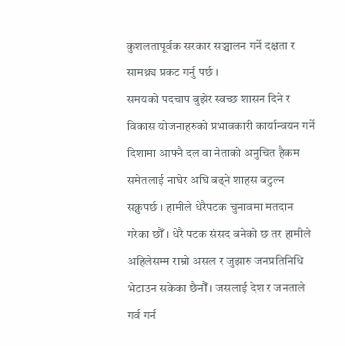कुशलतापूर्वक सरकार सञ्चालन गर्ने दक्षता र सामथ्र्य प्रकट गर्नु पर्छ ।
समयको पदचाप बुझेर स्वच्छ शासन दिने र विकास योजनाहरुको प्रभावकारी कार्यान्वयन गर्ने दिशामा आफ्नै दल वा नेताको अनुचित हैकम समेतलाई नाघेर अघि बढ्ने शाहस बटुल्न सक्नुपर्छ । हामीले धेरैपटक चुनावमा मतदान गरेका छौँ । धेरै पटक संसद बनेको छ तर हामीले अहिलेसम्म राम्रो असल र जुझारु जनप्रतिनिधि भेटाउन सकेका छैनौँ । जसलाई देश र जनताले गर्व गर्न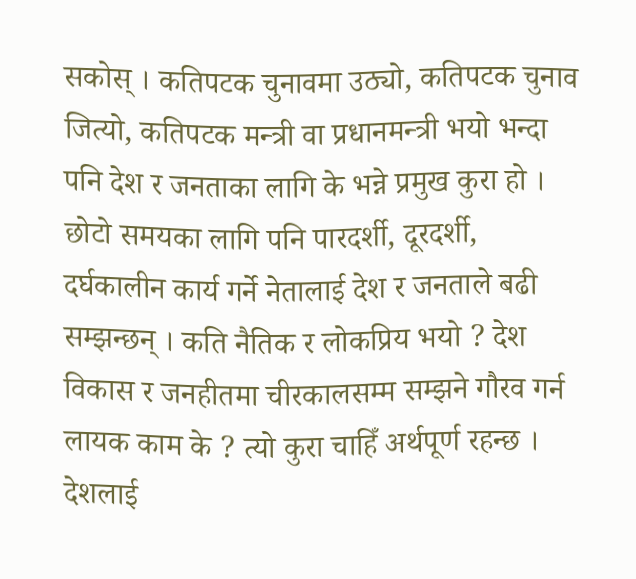सकोस् । कतिपटक चुनावमा उठ्यो, कतिपटक चुनाव जित्यो, कतिपटक मन्त्री वा प्रधानमन्त्री भयो भन्दा पनि देश र जनताका लागि के भन्ने प्रमुख कुरा हो ।
छोटो समयका लागि पनि पारदर्शी, दूरदर्शी, दर्घकालीन कार्य गर्ने नेतालाई देश र जनताले बढी सम्झन्छन् । कति नैतिक र लोकप्रिय भयो ? देश विकास र जनहीतमा चीरकालसम्म सम्झने गौरव गर्न लायक काम के ? त्यो कुरा चाहिँ अर्थपूर्ण रहन्छ । देशलाई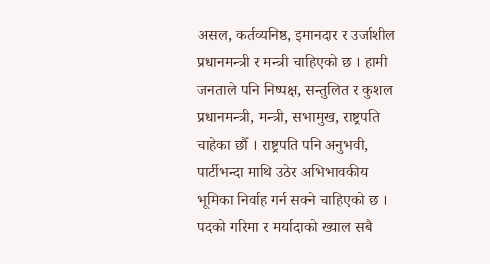असल, कर्तव्यनिष्ठ, इमानदार र उर्जाशील प्रधानमन्त्री र मन्त्री चाहिएको छ । हामी जनताले पनि निष्पक्ष, सन्तुलित र कुशल प्रधानमन्त्री, मन्त्री, सभामुख, राष्ट्रपति चाहेका छौँ । राष्ट्रपति पनि अनुभवी, पार्टीभन्दा माथि उठेर अभिभावकीय भूमिका निर्वाह गर्न सक्ने चाहिएको छ ।
पदको गरिमा र मर्यादाको ख्याल सबै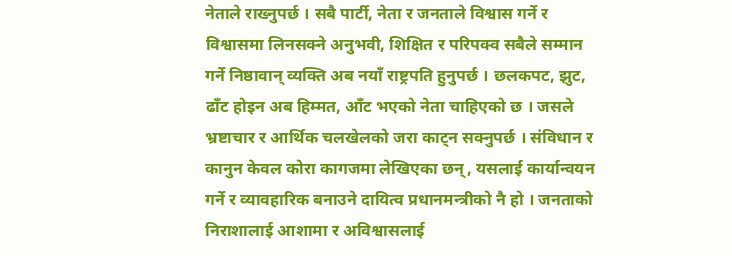नेताले राख्नुपर्छ । सबै पार्टी, नेता र जनताले विश्वास गर्ने र विश्वासमा लिनसक्ने अनुभवी, शिक्षित र परिपक्व सबैले सम्मान गर्ने निष्ठावान् व्यक्ति अब नयाँ राष्ट्रपति हुनुपर्छ । छलकपट, झुट, ढाँट होइन अब हिम्मत, आँट भएको नेता चाहिएको छ । जसले भ्रष्टाचार र आर्थिक चलखेलको जरा काट्न सक्नुपर्छ । संविधान र कानुन केवल कोरा कागजमा लेखिएका छन्, यसलाई कार्यान्वयन गर्ने र व्यावहारिक बनाउने दायित्व प्रधानमन्त्रीको नै हो । जनताको निराशालाई आशामा र अविश्वासलाई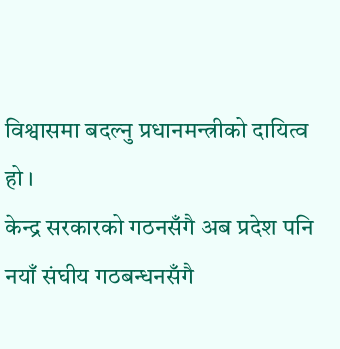विश्वासमा बदल्नु प्रधानमन्त्रीको दायित्व हो ।
केन्द्र सरकारको गठनसँगै अब प्रदेश पनि नयाँ संघीय गठबन्धनसँगै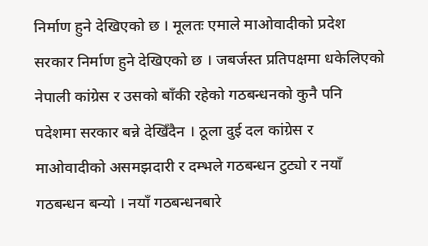निर्माण हुने देखिएको छ । मूलतः एमाले माओवादीको प्रदेश सरकार निर्माण हुने देखिएको छ । जबर्जस्त प्रतिपक्षमा धकेलिएको नेपाली कांग्रेस र उसको बाँकी रहेको गठबन्धनको कुनै पनि पदेशमा सरकार बन्ने देखिँदैन । ठूला दुई दल कांग्रेस र माओवादीको असमझदारी र दम्भले गठबन्धन टुट्यो र नयाँ गठबन्धन बन्यो । नयाँ गठबन्धनबारे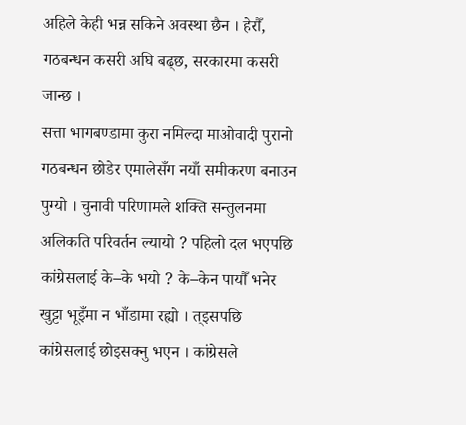अहिले केही भन्न सकिने अवस्था छैन । हेरौँ, गठबन्धन कसरी अघि बढ्छ, सरकारमा कसरी जान्छ ।
सत्ता भागबण्डामा कुरा नमिल्दा माओवादी पुरानो गठबन्धन छोडेर एमालेसँग नयाँ समीकरण बनाउन पुग्यो । चुनावी परिणामले शक्ति सन्तुलनमा अलिकति परिवर्तन ल्यायो ? पहिलो दल भएपछि कांग्रेसलाई के–के भयो ? के–केन पायौँ भनेर खुट्टा भूइँमा न भाँडामा रह्यो । त्इसपछि कांग्रेसलाई छोइसक्नु भएन । कांग्रेसले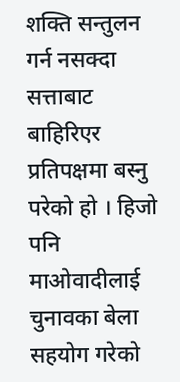शक्ति सन्तुलन गर्न नसक्दा सत्ताबाट बाहिरिएर प्रतिपक्षमा बस्नु परेको हो । हिजो पनि माओवादीलाई चुनावका बेला सहयोग गरेको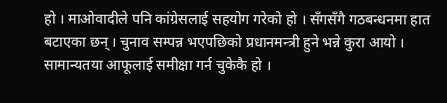हो । माओवादीले पनि कांग्रेसलाई सहयोग गरेको हो । सँगसँगै गठबन्धनमा हात बटाएका छन् । चुनाव सम्पन्न भएपछिको प्रधानमन्त्री हुने भन्ने कुरा आयो ।
सामान्यतया आफूलाई समीक्षा गर्न चुकेकै हो ।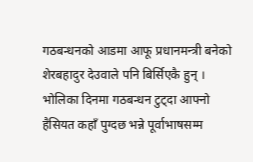गठबन्धनको आडमा आफू प्रधानमन्त्री बनेको शेरबहादुर देउवाले पनि बिर्सिएकै हुन् । भोलिका दिनमा गठबन्धन टुट्दा आफ्नो हैसियत कहाँ पुग्दछ भन्ने पूर्वाभाषसम्म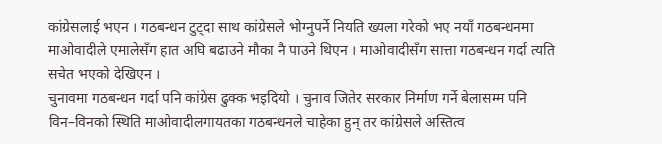कांग्रेसलाई भएन । गठबन्धन टुट्दा साथ कांग्रेसले भोग्नुपर्ने नियति ख्यला गरेको भए नयाँ गठबन्धनमा माओवादीले एमालेसँग हात अघि बढाउने मौका नै पाउने थिएन । माओवादीसँग सात्ता गठबन्धन गर्दा त्यति सचेत भएको देखिएन ।
चुनावमा गठबन्धन गर्दा पनि कांग्रेस ढुक्क भइदियो । चुनाव जितेर सरकार निर्माण गर्ने बेलासम्म पनि विन–विनको स्थिति माओवादीलगायतका गठबन्धनले चाहेका हुन् तर कांग्रेसले अस्तित्व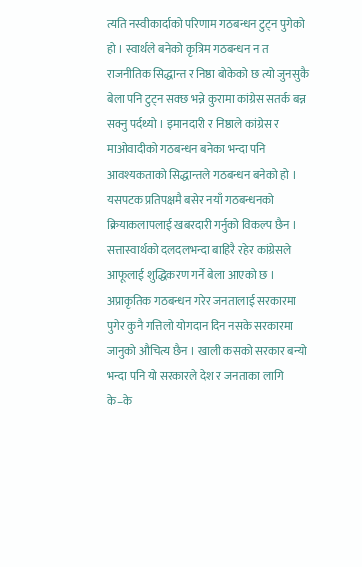त्यति नस्वीकार्दाको परिणाम गठबन्धन टुट्न पुगेको हो । स्वार्थले बनेको कृत्रिम गठबन्धन न त राजनीतिक सिद्धान्त र निष्ठा बोकेको छ त्यो जुनसुकै बेला पनि टुट्न सक्छ भन्ने कुरामा कांग्रेस सतर्क बन्न सक्नु पर्दथ्यो । इमानदारी र निष्ठाले कांग्रेस र माओवादीको गठबन्धन बनेका भन्दा पनि आवश्यकताको सिद्धान्तले गठबन्धन बनेको हो । यसपटक प्रतिपक्षमै बसेर नयाँ गठबन्धनको क्रियाकलापलाई खबरदारी गर्नुको विकल्प छैन ।
सत्तास्वार्थको दलदलभन्दा बाहिरै रहेर कांग्रेसले आफूलाई शुद्धिकरण गर्ने बेला आएको छ । अप्राकृतिक गठबन्धन गरेर जनतालाई सरकारमा पुगेर कुनै गत्तिलो योगदान दिन नसके सरकारमा जानुको औचित्य छैन । खाली कसको सरकार बन्यो भन्दा पनि यो सरकारले देश र जनताका लागि के–के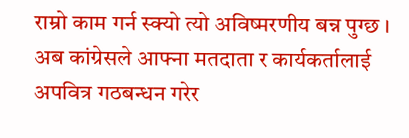राम्रो काम गर्न स्क्यो त्यो अविष्मरणीय बन्न पुग्छ । अब कांग्रेसले आफ्ना मतदाता र कार्यकर्तालाई अपवित्र गठबन्धन गरेर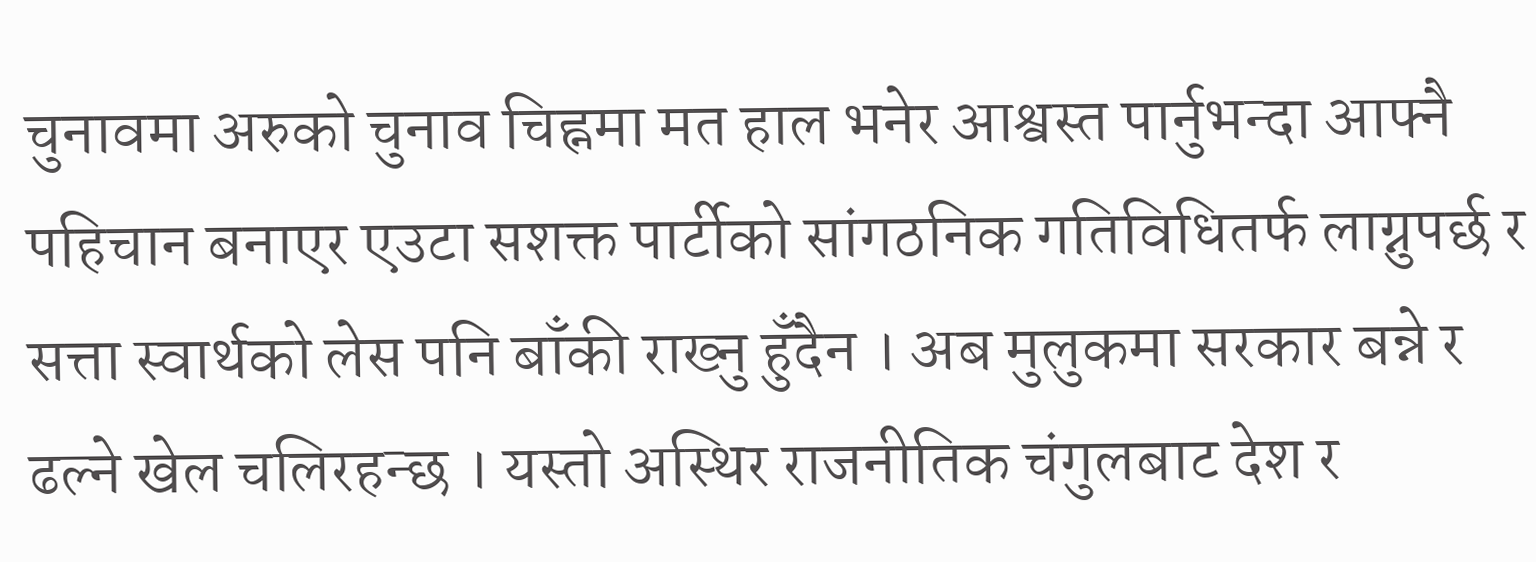चुनावमा अरुको चुनाव चिह्नमा मत हाल भनेर आश्वस्त पार्नुभन्दा आफ्नै पहिचान बनाएर एउटा सशक्त पार्टीको सांगठनिक गतिविधितर्फ लाग्नुपर्छ र सत्ता स्वार्थको लेस पनि बाँकी राख्नु हुँदैन । अब मुलुकमा सरकार बन्ने र ढल्ने खेल चलिरहन्छ । यस्तो अस्थिर राजनीतिक चंगुलबाट देश र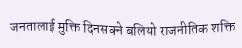जनतालाई मुक्ति दिनसक्ने बलियो राजनीतिक शक्ति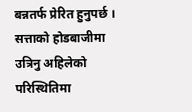बन्नतर्फ प्रेरित हुनुपर्छ । सत्ताको होडबाजीमा उत्रिनु अहिलेको परिस्थितिमा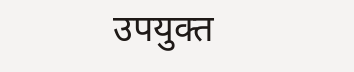उपयुक्त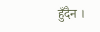हुँदैन ।